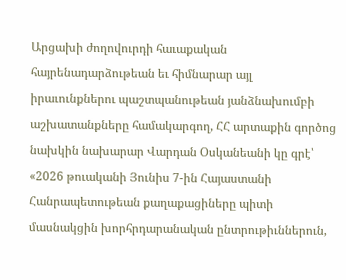Արցախի ժողովուրդի հաւաքական հայրենադարձութեան եւ հիմնարար այլ իրաւունքներու պաշտպանութեան յանձնախումբի աշխատանքները համակարգող, ՀՀ արտաքին գործոց նախկին նախարար Վարդան Օսկանեանի կը գրէ՝
«2026 թուականի Յունիս 7-ին Հայաստանի Հանրապետութեան քաղաքացիները պիտի մասնակցին խորհրդարանական ընտրութիւններուն,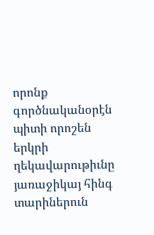որոնք գործնականօրէն պիտի որոշեն երկրի ղեկավարութիւնը յառաջիկայ հինգ տարիներուն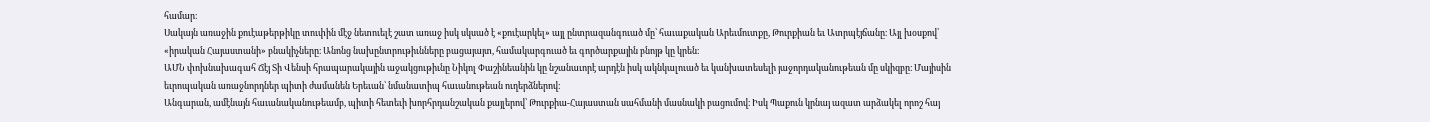համար։
Սակայն առաջին քուէաթերթիկը տուփին մէջ նետուելէ շատ առաջ իսկ սկսած է «քուէարկել» այլ ընտրազանգուած մը՝ հաւաքական Արեւմուտքը, Թուրքիան եւ Ատրպէյճանը։ Այլ խօսքով՝ «իրական Հայաստանի» բնակիչները։ Անոնց նախընտրութիւնները բացայայտ, համակարգուած եւ գործարքային բնոյթ կը կրեն։
ԱՄՆ փոխնախագահ Ճէյ Տի Վենսի հրապարակային աջակցութիւնը Նիկոլ Փաշինեանին կը նշանաւորէ արդէն իսկ ակնկալուած եւ կանխատեսելի յաջորդականութեան մը սկիզբը։ Մայիսին եւրոպական առաջնորդներ պիտի ժամանեն Երեւան՝ նմանատիպ հաւանութեան ուղերձներով։
Անգարան, ամէնայն հաւանականութեամբ, պիտի հետեւի խորհրդանշական քայլերով՝ Թուրքիա-Հայաստան սահմանի մասնակի բացումով։ Իսկ Պաքուն կրնայ ազատ արձակել որոշ հայ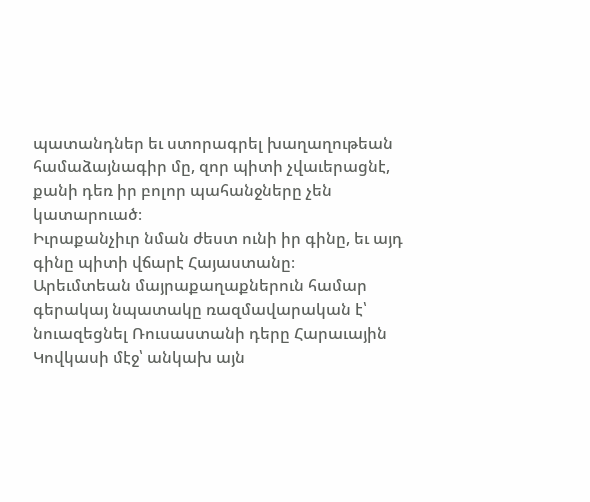պատանդներ եւ ստորագրել խաղաղութեան համաձայնագիր մը, զոր պիտի չվաւերացնէ, քանի դեռ իր բոլոր պահանջները չեն կատարուած։
Իւրաքանչիւր նման ժեստ ունի իր գինը, եւ այդ գինը պիտի վճարէ Հայաստանը։
Արեւմտեան մայրաքաղաքներուն համար գերակայ նպատակը ռազմավարական է՝ նուազեցնել Ռուսաստանի դերը Հարաւային Կովկասի մէջ՝ անկախ այն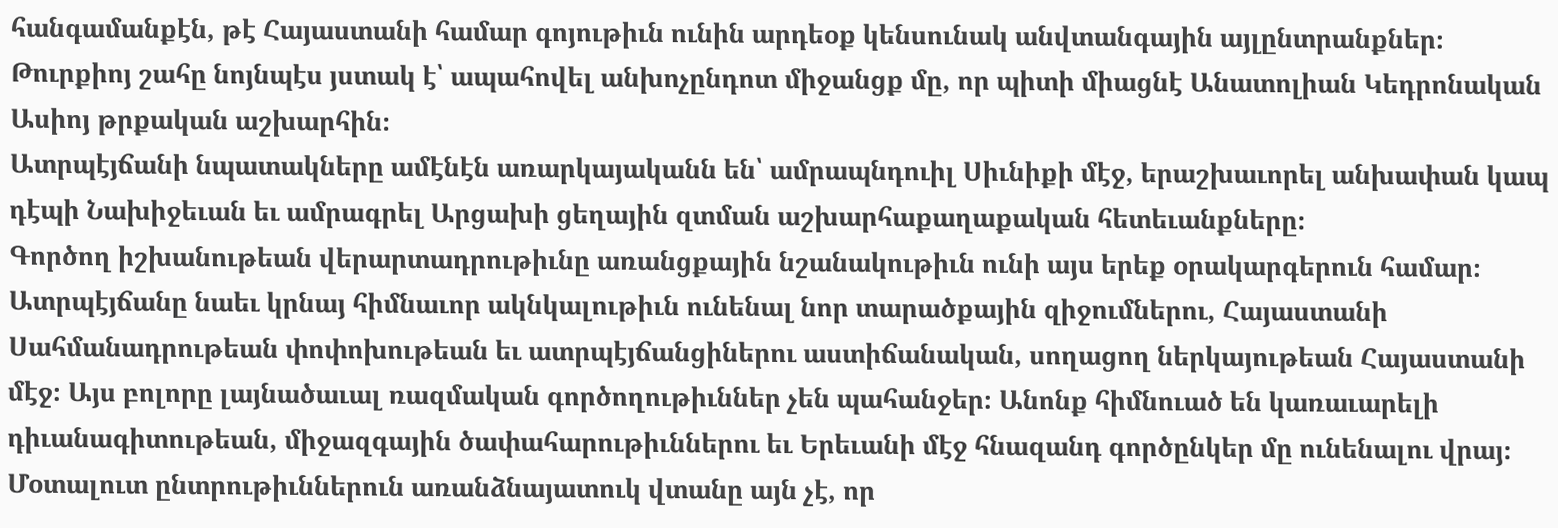հանգամանքէն, թէ Հայաստանի համար գոյութիւն ունին արդեօք կենսունակ անվտանգային այլընտրանքներ։
Թուրքիոյ շահը նոյնպէս յստակ է՝ ապահովել անխոչընդոտ միջանցք մը, որ պիտի միացնէ Անատոլիան Կեդրոնական Ասիոյ թրքական աշխարհին։
Ատրպէյճանի նպատակները ամէնէն առարկայականն են՝ ամրապնդուիլ Սիւնիքի մէջ, երաշխաւորել անխափան կապ դէպի Նախիջեւան եւ ամրագրել Արցախի ցեղային զտման աշխարհաքաղաքական հետեւանքները։
Գործող իշխանութեան վերարտադրութիւնը առանցքային նշանակութիւն ունի այս երեք օրակարգերուն համար։
Ատրպէյճանը նաեւ կրնայ հիմնաւոր ակնկալութիւն ունենալ նոր տարածքային զիջումներու, Հայաստանի Սահմանադրութեան փոփոխութեան եւ ատրպէյճանցիներու աստիճանական, սողացող ներկայութեան Հայաստանի մէջ։ Այս բոլորը լայնածաւալ ռազմական գործողութիւններ չեն պահանջեր։ Անոնք հիմնուած են կառաւարելի դիւանագիտութեան, միջազգային ծափահարութիւններու եւ Երեւանի մէջ հնազանդ գործընկեր մը ունենալու վրայ։
Մօտալուտ ընտրութիւններուն առանձնայատուկ վտանը այն չէ, որ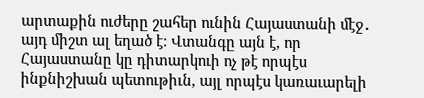արտաքին ուժերը շահեր ունին Հայաստանի մէջ․ այդ միշտ ալ եղած է։ Վտանգը այն է, որ Հայաստանը կը դիտարկուի ոչ թէ որպէս ինքնիշխան պետութիւն, այլ որպէս կառաւարելի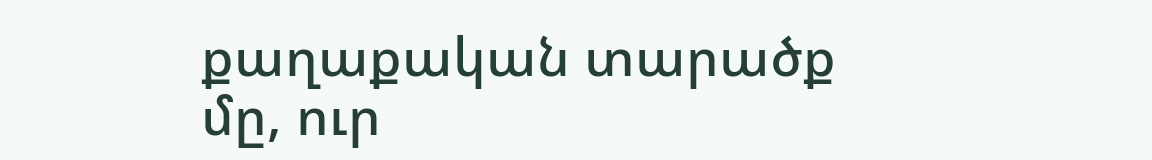քաղաքական տարածք մը, ուր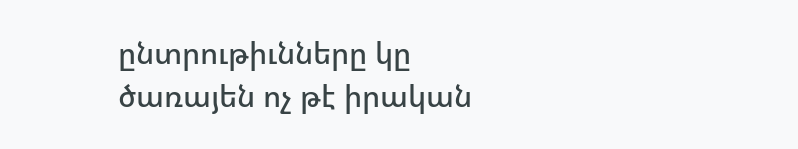ընտրութիւնները կը ծառայեն ոչ թէ իրական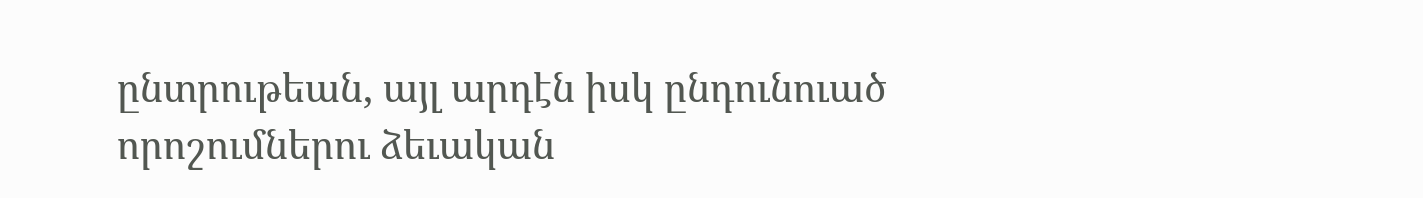ընտրութեան, այլ արդէն իսկ ընդունուած որոշումներու ձեւական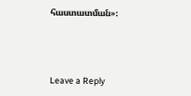հաստատման»։




Leave a Reply